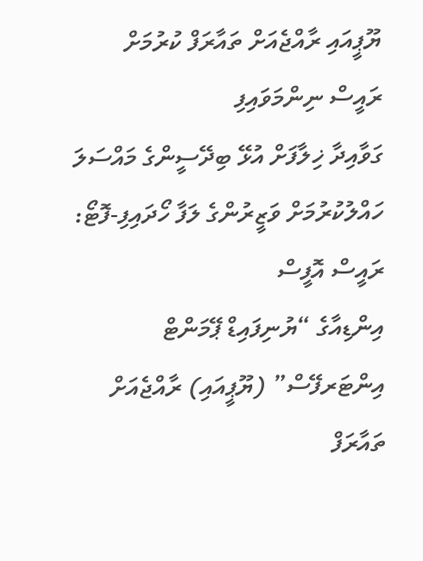ޔޫޕީއައި ރާއްޖެއަށް ތައާރަފް ކުރުމަށް ރައީސް ނިންމަވައިފި
ގަވާއިދާ ޚިލާފަށް އުޅޭ ބިދޭސީންގެ މައްސަލަ ހައްލުކުރުމަށް ވަޒީރުންގެ ލަފާ ހޯދައިފި-ފޮޓޯ: ރައީސް އޮފީސް
އިންޑިއާގެ “ޔުނިފައިޑް ޕޭމަންޓް އިންޓަރފޭސް” (ޔޫޕީއައި) ރާއްޖެއަށް ތައާރަފް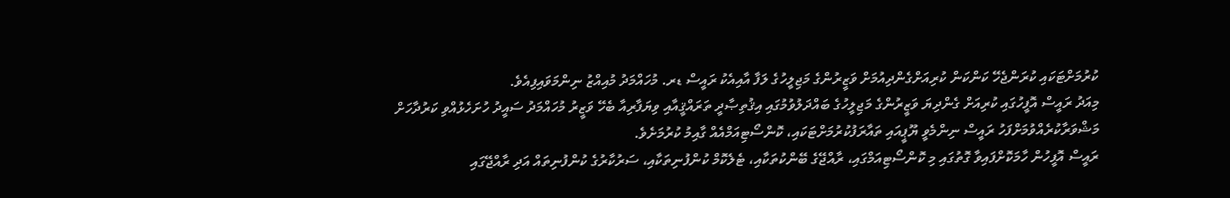ކުރުމަށްޓަކައި ކުރަންޖެހޭ ކަންކަން ކުރިއަށްގެންދިއުމަށް ވަޒީރުންގެ މަޖިލީހުގެ ލަފާ އާއިއެކު ރައީސް ޑރ. މުހައްމަދު މުއިއްޒު ނިންމަވައިފިއެވެ.
މިއަދު ރައީސް އޮފީހުގައި ކުރިއަށް ގެންދިޔަ ވަޒީރުންގެ މަޖިލީހުގެ ބައްދަލުވުމުގައި އިޤުތިޞާދީ ތަރައްޤީއާއި ވިޔަފާރިއާ ބެހޭ ވަޒީރު މުހައްމަދު ސައީދު ހުށަހެޅުއްވި ކަރުދާހަށް މަޝްވަރާކުރެއްވުމަށްފަހު ރައީސް ނިންމެވީ ޔޫޕީއައި ތައާރަފުކުރުމަށްޓަކައި، ކޮންސޯޓިއަމްއެއް ގާއިމު ކުރުމަށެވެ.
ރައީސް އޮފީހުން ހާމަކޮށްފައިވާ ގޮތުގައި މި ކޮންސޯޓިއަމްގައި، ރާއްޖޭގެ ބޭންކުތަކާއި، ޓެލެކޮމް ކުންފުނިތަކާއި، ސަރުކާރުގެ ކުންފުނިތައް އަދި ރާއްޖޭގައި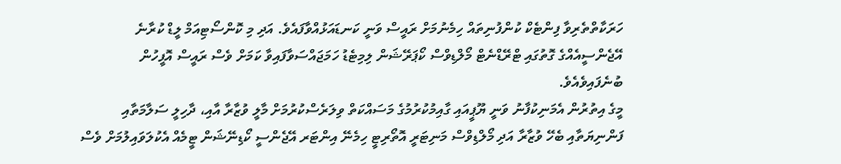ހަރަކާތްތެރިވާ ފިންޓެކް ކުންފުނިތައް ހިމެނުމަށް ރައީސް ވަނީ ކަނޑައަޅުއްވާފައެވެ. އަދި މި ކޮންސޯޓިއަމް ލީޑް ކުރާނެ އޭޖެންސީއެއްގެ ގޮތުގައި ޓްރޭޑްނެޓް މޯލްޑިވްސް ކޯޕަރޭޝަން ލިމިޓެޑު ހަމަޖައްސަވާފައިވާ ކަމަށް ވެސް ރައީސް އޮފީހުން ބުނެފައިވެއެވެ.
މީގެ އިތުރުން އެމަނިކުފާނު ވަނީ ޔޫޕީއައި ގާއިމުކުރުމުގެ މަސައްކަތް ވިލަރެސްކުރުމަށް މާލީ ވުޒާރާ އާއި، ދާހިލީ ސަލާމަތާއި ފަންނިޔަތާއި ބެހޭ ވުޒާރާ އަދި މޯލްޑިވްސް މަނިޓަރީ އޮތޯރިޓީ ހިމެނޭ އިންޓަރ އޭޖެންސީ ކޯޑިނޭޝަން ޓީމެއް އެކުލަވައިލުމަށް ވެސް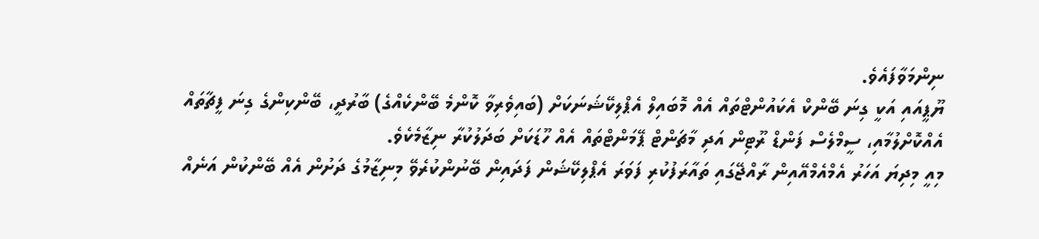ނިންމަވާފައެވެ.
ޔޫޕީއައި އަކީ ގިނަ ބޭންކް އެކައުންޓްތައް އެއް މޮބައިލް އެޕްލިކޭޝަނަކަށް (ބައިވެރިވާ ކޮންމެ ބޭންކެއްގެ) ބާރުދީ، ބޭންކިންގެ ގިނަ ފީޗާތައް އެއްކޮށްލުމާއި، ސީމްލެސް ފަންޑް ރޫޓިން އަދި މާޗަންޓް ޕޭމަންޓްތައް އެއް ހޫޑަކަށް ބަދަލުކުރާ ނިޒާމެކެވެ.
މިއީ މިދިޔަ އަހަރު އެމްއެމްއޭއިން ރާއްޖޭގައި ތައާރަފުކުރި ފަވަރަ އެޕްލިކޭޝަން ފަދައިން ބޭނުންކުރެވޭ މިނިޒާމުގެ ދަށުން އެއް ބޭންކުން އަނެއް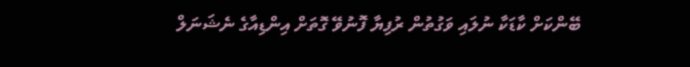ބޭންކަށް ކާޑަކާ ނުލައި ވަގުތުން ރުފިޔާ ފޮނުވޭ ގޮތަށް އިންޑިއާގެ ނެޝަނަލް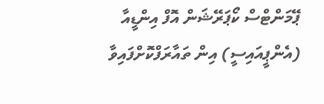ޕޭމަންޓްސް ކޯޕަރޭޝަން އޮފް އިންޑީއާ (އެންޕީއައިސީ) އިން ތައާރަފްކޮށްފައިވާ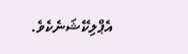އެޕްލިކޭޝަނެކެވެ.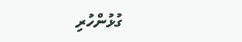ގުޅުންހުރި